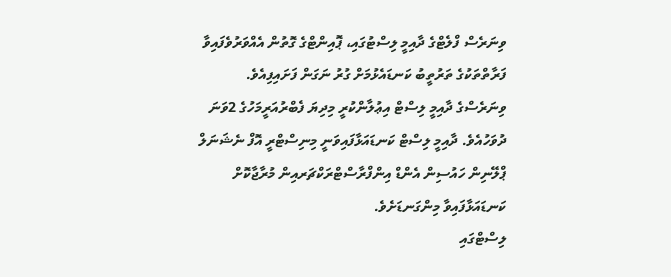ވިނަރެސް ފްލެޓްގެ ދާއިމީ ލިސްޓުގައި، ޕޮއިންޓްގެ ގޮތުން އެއްވަރުވެފައިވާ ފަރާތްތަކުގެ ތަރުތީބު ކަނޑައެޅުމަށް ގުރު ނަގަން ފަށައިފިއެވެ.
ވިނަރެސްގެ ދާއިމީ ލިސްޓް އިޢުލާންކުރީ މިދިޔަ ފެބްރުއަރީމަހުގެ 2ވަނަ ދުވަހުއެވެ. ދާއިމީ ލިސްޓް ކަނޑައަޅާފައިވަނީ މިނިސްޓްރީ އޮފް ނެޝަނަލް ޕްލޭނިން ހައުސިން އެންޑް އިންފްރާސްޓްރަކްޗަރއިން މުރާޖާކޮށް ކަނޑައަޅާފައިވާ މިންގަނޑަށެވެ.
ލިސްޓްގައި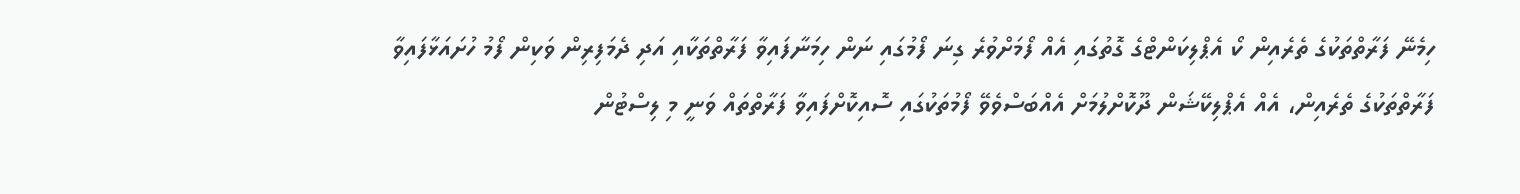ހިމެނޭ ފަރާތްތަކުގެ ތެރެއިން ކޯ އެޕްލިކަންޓްގެ ގޮތުގައި އެއް ފޯމަށްވުރެ ގިނަ ފޯމުގައި ނަން ހިމަނާފައިވާ ފަރާތްތަކާއި އަދި ދެމަފިރިން ވަކިން ފޯމު ހުށައަޅާފައިވާ ފަރާތްތަކުގެ ތެރެއިން، އެއް އެޕްލިކޭޝަން ދޫކޮށްލުމަށް އެއްބަސްވެވޭ ފޯމުތަކުގައި ސޮއިކޮށްފައިވާ ފަރާތްތައް ވަނީ މި ލިސްޓުން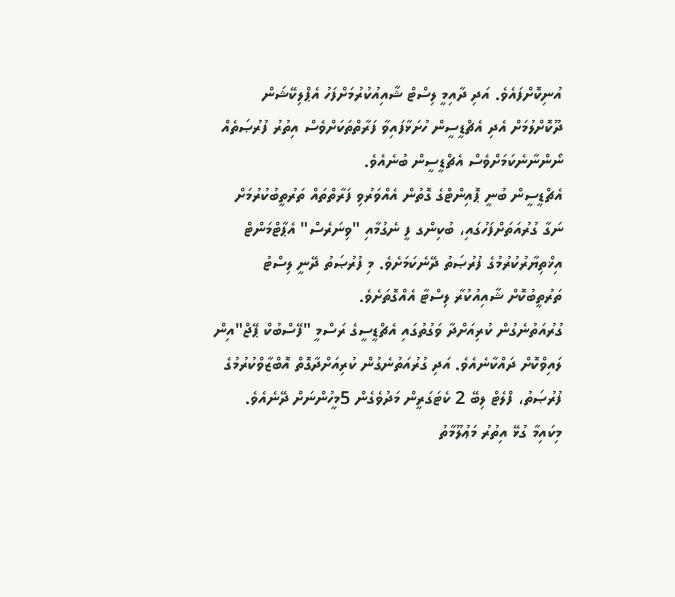އުނިކޮށްފައެވެ. އަދި ދާއިމީ ލިސްޓް ޝާއިއުކުރުމަށްފަހު އެޕްލިކޭޝަން ދޫކޮށްލުމަށް އެދި އެޗްޑީސީން ހުށަޅާފައިވާ ފަރާތްތަކަށްވެސް އިތުރު ފުރުޞަތެއް ނޯންނާނެކަމަށްވެސް އެޗްޑީސީން ބުނެއެވެ.
އެޗްޑީސީން ބުނީ ޕޮއިންޓްގެ ގޮތުން އެއްވަރުވި ފަރާތްތައް ތަރުތީބުކުރުމަށް ނަގާ ގުރުއަތަށްފަހުގައި، ބުކިންގ ފީ ނެގުމާއި "ވިނަރެސް" އެޕާޓްމަންޓް އިޚްތިޔާރުކުރުމުގެ ފުރުޞަތު ދޭނެކަމަށެވެ. މި ފުރުޞަތު ދޭނީ ލިސްޓު ތަރުތީބުކޮށް ޝާއިއުކުރާ ލިސްޓާ އެއްގޮތަށެވެ.
ގުރުއަތުނެގުން ކުރިއަށްދާ ވަގުތުގައި އެޗްޑީސީގެ ރަސްމީ "ފޭސްބުކް ޕޭޖް"އިން ލައިވްކޮށް ދައްކާނެއެވެ. އަދި ގުރުއަތުނެގުން ކުރިއަށްދާގޮތް އޮބްޒާވްކުރުމުގެ ފުރުޞަތު، ފްލެޓް ލިބޭ 2 ކެޓަގަރީން މަދުވެގެން 5މީހުންނަށް ދޭނެއެވެ.
މިކައިމާ ގުޅޭ އިތުރު މަޢުލޫމާތު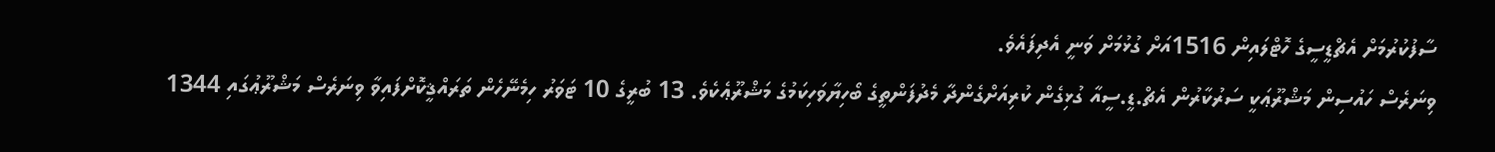ސާފުކުރުމަށް އެޗްޑީސީގެ ހޮޓްލައިން 1516އަށް ގުޅުމަށް ވަނީ އެދިފައެވެ.
ވިނަރެސް ހައުސިން މަޝްރޫޢަކީ ސަރުކާރުން އެޗް.ޑީ.ސީއާ ގުޅިގެން ކުރިއަށްގެންދާ މެދުފަންތީގެ ބޯހިޔާވަހިކަމުގެ މަޝްރޫޢެކެވެ. 13 ބުރީގެ 10 ޓަވަރު ހިމެނޭހެން ތަރައްޤީކޮށްފައިވާ ވިނަރެސް މަޝްރޫޢުގައި 1344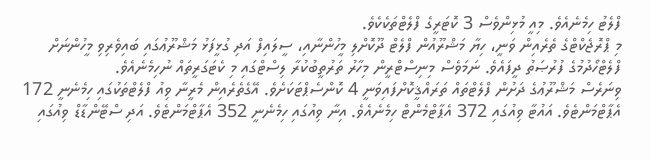ފްލެޓު ހިމެނެއެވެ. މިއީ މުޅިންވެސް 3 ކޮޓަރީގެ ފްލެޓްތަކެކެވެ.
މި ޕްރޮޖެކްޓްގެ ތެރެއިން ވަނީ، ހިޔާ މަޝްރޫއުން ފްލެޓް ދޫކޮށްލި މީހުންނާއި، ސީލައިފް އަދި ގުޅީފަޅު މަޝްރޫޢުގައި ބައިވެރިވި މީހުންނަށް ފްލެޓްހޯދުމުގެ ފުރުޞަތު ދީފައެވެ. ނަމަވެސް މިނިސްޓްރީން މިހާރު ތަރުތީބުކުރާ ލިސްޓްގައި މި ކެޓަގަރީތައް ނުހިމެނެއެވެ.
ވިނަރެސް މަޝްރޫޢުގެ ދަށުން ފްލެޓްތައް ތަރައްޤީކޮށްފައިވަނީ 4 ކޮންސެޕްޓަކަށެވެ. އޭގެތެރެއިން މެރީނާ ވިއު ފްލެޓްތަކުގައި ހިމެނެނީ 172 އެޕާޓްމަންޓެވެ. އައުޓާ ވިއުގައި 372 އެޕާޓްމެންޓް ހިމެނެއެވެ. އިނާ ވިއުގައި ހިމެނެނީ 352 އެޕާޓްމަންޓެވެ. އަދި ސްޓޭންޑާޑް ވިއުގައި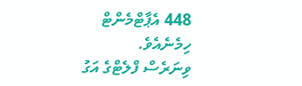448 އެޕާޓްމެންޓް ހިމެނެއެވެ.
ވިނަރެސް ފްލެޓްގެ އަގު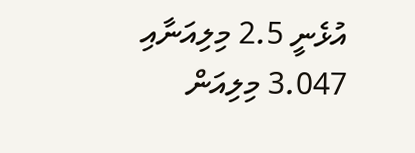އުޅެނީ 2.5 މިލިއަނާއި 3.047 މިލިއަން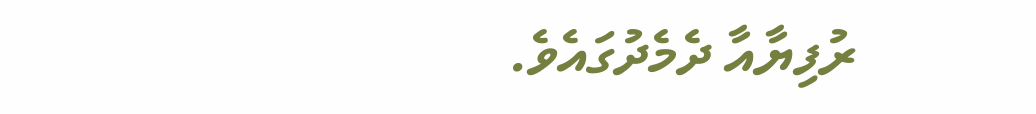ރުފިޔާއާ ދެމެދުގައެވެ.